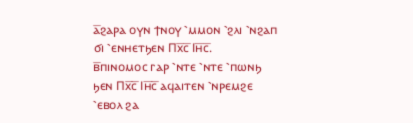ⲁ̅ϩⲁⲣⲁ ⲟⲩⲛ ϯⲛⲟⲩ ⳿ⲙⲙⲟⲛ ⳿ϩⲗⲓ ⳿ⲛϩⲁⲡ ϭⲓ ⳿ⲉⲛⲏⲉⲧϧⲉⲛ Ⲡⲭ̅ⲥ̅ Ⲓⲏ̅ⲥ̅.
ⲃ̅ⲡⲓⲛⲟⲙⲟⲥ ⲅⲁⲣ ⳿ⲛⲧⲉ ⳿ⲛⲧⲉ ⳿ⲡⲱⲛϧ ϧⲉⲛ Ⲡⲭ̅ⲥ̅ Ⲓⲏ̅ⲥ̅ ⲁϥⲁⲓⲧⲉⲛ ⳿ⲛⲣⲉⲙϩⲉ ⳿ⲉⲃⲟⲗ ϩⲁ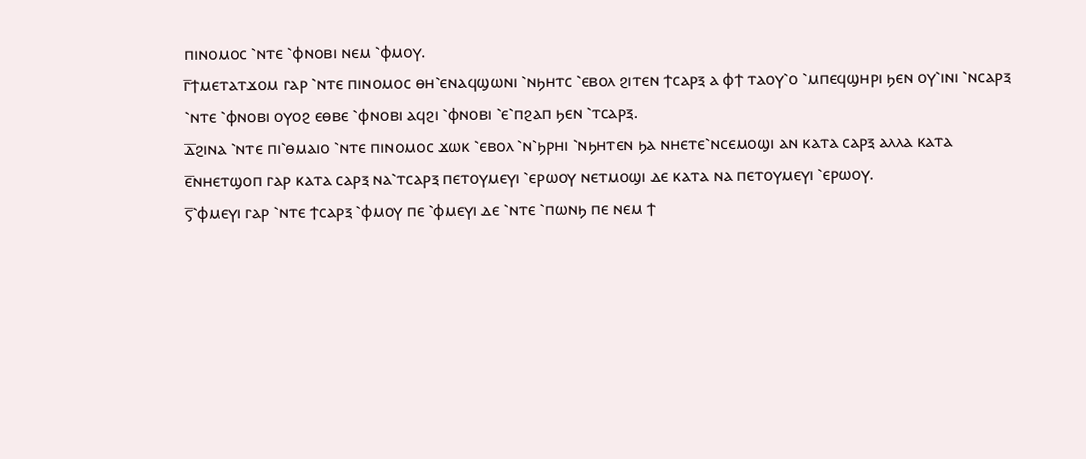ⲡⲓⲛⲟⲙⲟⲥ ⳿ⲛⲧⲉ ⳿ⲫⲛⲟⲃⲓ ⲛⲉⲙ ⳿ⲫⲙⲟⲩ.
ⲅ̅ϯⲙⲉⲧⲁⲧϫⲟⲙ ⲅⲁⲣ ⳿ⲛⲧⲉ ⲡⲓⲛⲟⲙⲟⲥ ⲑⲏ⳿ⲉⲛⲁϥϣⲱⲛⲓ ⳿ⲛϧⲏⲧⲥ ⳿ⲉⲃⲟⲗ ϩⲓⲧⲉⲛ ϯⲥⲁⲣⲝ ⲁ ⲫϯ ⲧⲁⲟⲩ⳿ⲟ ⳿ⲙⲡⲉϥϣⲏⲣⲓ ϧⲉⲛ ⲟⲩ⳿ⲓⲛⲓ ⳿ⲛⲥⲁⲣⲝ ⳿ⲛⲧⲉ ⳿ⲫⲛⲟⲃⲓ ⲟⲩⲟϩ ⲉⲑⲃⲉ ⳿ⲫⲛⲟⲃⲓ ⲁϥϩⲓ ⳿ⲫⲛⲟⲃⲓ ⳿ⲉ⳿ⲡϩⲁⲡ ϧⲉⲛ ⳿ⲧⲥⲁⲣⲝ.
ⲇ̅ϩⲓⲛⲁ ⳿ⲛⲧⲉ ⲡⲓ⳿ⲑⲙⲁⲓⲟ ⳿ⲛⲧⲉ ⲡⲓⲛⲟⲙⲟⲥ ϫⲱⲕ ⳿ⲉⲃⲟⲗ ⳿ⲛ⳿ϧⲣⲏⲓ ⳿ⲛϧⲏⲧⲉⲛ ϧⲁ ⲛⲏⲉⲧⲉ⳿ⲛⲥⲉⲙⲟϣⲓ ⲁⲛ ⲕⲁⲧⲁ ⲥⲁⲣⲝ ⲁⲗⲗⲁ ⲕⲁⲧⲁ
ⲉ̅ⲛⲏⲉⲧϣⲟⲡ ⲅⲁⲣ ⲕⲁⲧⲁ ⲥⲁⲣⲝ ⲛⲁ⳿ⲧⲥⲁⲣⲝ ⲡⲉⲧⲟⲩⲙⲉⲩⲓ ⳿ⲉⲣⲱⲟⲩ ⲛⲉⲧⲙⲟϣⲓ ⲇⲉ ⲕⲁⲧⲁ ⲛⲁ ⲡⲉⲧⲟⲩⲙⲉⲩⲓ ⳿ⲉⲣⲱⲟⲩ.
ⲋ̅⳿ⲫⲙⲉⲩⲓ ⲅⲁⲣ ⳿ⲛⲧⲉ ϯⲥⲁⲣⲝ ⳿ⲫⲙⲟⲩ ⲡⲉ ⳿ⲫⲙⲉⲩⲓ ⲇⲉ ⳿ⲛⲧⲉ ⳿ⲡⲱⲛϧ ⲡⲉ ⲛⲉⲙ ϯ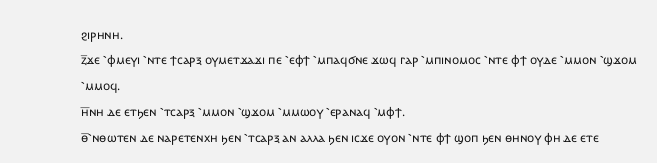ϩⲓⲣⲏⲛⲏ.
ⲍ̅ϫⲉ ⳿ⲫⲙⲉⲩⲓ ⳿ⲛⲧⲉ ϯⲥⲁⲣⲝ ⲟⲩⲙⲉⲧϫⲁϫⲓ ⲡⲉ ⳿ⲉⲫϯ ⳿ⲙⲡⲁϥϭⲛⲉ ϫⲱϥ ⲅⲁⲣ ⳿ⲙⲡⲓⲛⲟⲙⲟⲥ ⳿ⲛⲧⲉ ⲫϯ ⲟⲩⲇⲉ ⳿ⲙⲙⲟⲛ ⳿ϣϫⲟⲙ ⳿ⲙⲙⲟϥ.
ⲏ̅ⲛⲏ ⲇⲉ ⲉⲧϧⲉⲛ ⳿ⲧⲥⲁⲣⲝ ⳿ⲙⲙⲟⲛ ⳿ϣϫⲟⲙ ⳿ⲙⲙⲱⲟⲩ ⳿ⲉⲣⲁⲛⲁϥ ⳿ⲙⲫϯ.
ⲑ̅⳿ⲛⲑⲱⲧⲉⲛ ⲇⲉ ⲛⲁⲣⲉⲧⲉⲛⲭⲏ ϧⲉⲛ ⳿ⲧⲥⲁⲣⲝ ⲁⲛ ⲁⲗⲗⲁ ϧⲉⲛ ⲓⲥϫⲉ ⲟⲩⲟⲛ ⳿ⲛⲧⲉ ⲫϯ ϣⲟⲡ ϧⲉⲛ ⲑⲏⲛⲟⲩ ⲫⲏ ⲇⲉ ⲉⲧⲉ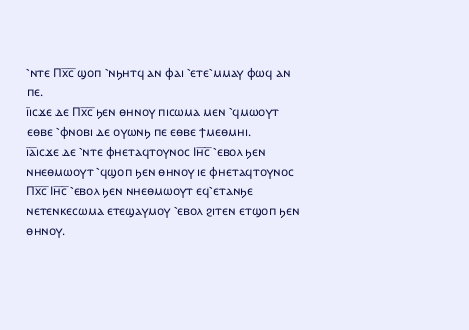⳿ⲛⲧⲉ Ⲡⲭ̅ⲥ̅ ϣⲟⲡ ⳿ⲛϧⲏⲧϥ ⲁⲛ ⲫⲁⲓ ⳿ⲉⲧⲉ⳿ⲙⲙⲁⲩ ⲫⲱϥ ⲁⲛ ⲡⲉ.
ⲓ̅ⲓⲥϫⲉ ⲇⲉ Ⲡⲭ̅ⲥ̅ ϧⲉⲛ ⲑⲏⲛⲟⲩ ⲡⲓⲥⲱⲙⲁ ⲙⲉⲛ ⳿ϥⲙⲱⲟⲩⲧ ⲉⲑⲃⲉ ⳿ⲫⲛⲟⲃⲓ ⲇⲉ ⲟⲩⲱⲛϧ ⲡⲉ ⲉⲑⲃⲉ ϯⲙⲉⲑⲙⲏⲓ.
ⲓ̅ⲁ̅ⲓⲥϫⲉ ⲇⲉ ⳿ⲛⲧⲉ ⲫⲏⲉⲧⲁϥⲧⲟⲩⲛⲟⲥ Ⲓⲏ̅ⲥ̅ ⳿ⲉⲃⲟⲗ ϧⲉⲛ ⲛⲏⲉⲑⲙⲱⲟⲩⲧ ⳿ϥϣⲟⲡ ϧⲉⲛ ⲑⲏⲛⲟⲩ ⲓⲉ ⲫⲏⲉⲧⲁϥⲧⲟⲩⲛⲟⲥ Ⲡⲭ̅ⲥ̅ Ⲓⲏ̅ⲥ̅ ⳿ⲉⲃⲟⲗ ϧⲉⲛ ⲛⲏⲉⲑⲙⲱⲟⲩⲧ ⲉϥ⳿ⲉⲧⲁⲛϧⲉ ⲛⲉⲧⲉⲛⲕⲉⲥⲱⲙⲁ ⲉⲧⲉϣⲁⲩⲙⲟⲩ ⳿ⲉⲃⲟⲗ ϩⲓⲧⲉⲛ ⲉⲧϣⲟⲡ ϧⲉⲛ ⲑⲏⲛⲟⲩ.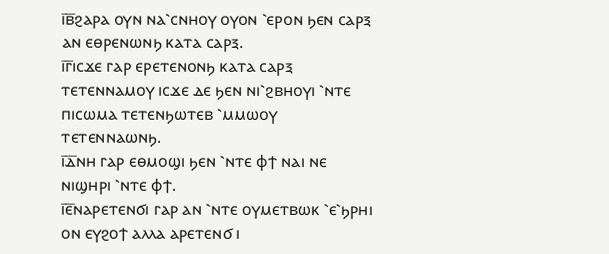ⲓ̅ⲃ̅ϩⲁⲣⲁ ⲟⲩⲛ ⲛⲁ⳿ⲥⲛⲏⲟⲩ ⲟⲩⲟⲛ ⳿ⲉⲣⲟⲛ ϧⲉⲛ ⲥⲁⲣⲝ ⲁⲛ ⲉⲑⲣⲉⲛⲱⲛϧ ⲕⲁⲧⲁ ⲥⲁⲣⲝ.
ⲓ̅ⲅ̅ⲓⲥϫⲉ ⲅⲁⲣ ⲉⲣⲉⲧⲉⲛⲟⲛϧ ⲕⲁⲧⲁ ⲥⲁⲣⲝ ⲧⲉⲧⲉⲛⲛⲁⲙⲟⲩ ⲓⲥϫⲉ ⲇⲉ ϧⲉⲛ ⲛⲓ⳿ϩⲃⲏⲟⲩⲓ ⳿ⲛⲧⲉ ⲡⲓⲥⲱⲙⲁ ⲧⲉⲧⲉⲛϧⲱⲧⲉⲃ ⳿ⲙⲙⲱⲟⲩ ⲧⲉⲧⲉⲛⲛⲁⲱⲛϧ.
ⲓ̅ⲇ̅ⲛⲏ ⲅⲁⲣ ⲉⲑⲙⲟϣⲓ ϧⲉⲛ ⳿ⲛⲧⲉ ⲫϯ ⲛⲁⲓ ⲛⲉ ⲛⲓϣⲏⲣⲓ ⳿ⲛⲧⲉ ⲫϯ.
ⲓ̅ⲉ̅ⲛⲁⲣⲉⲧⲉⲛϭⲓ ⲅⲁⲣ ⲁⲛ ⳿ⲛⲧⲉ ⲟⲩⲙⲉⲧⲃⲱⲕ ⳿ⲉ⳿ϧⲣⲏⲓ ⲟⲛ ⲉⲩϩⲟϯ ⲁⲗⲗⲁ ⲁⲣⲉⲧⲉⲛϭ ⲓ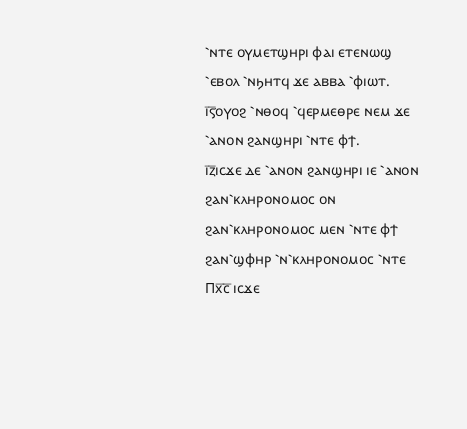⳿ⲛⲧⲉ ⲟⲩⲙⲉⲧϣⲏⲣⲓ ⲫⲁⲓ ⲉⲧⲉⲛⲱϣ ⳿ⲉⲃⲟⲗ ⳿ⲛϧⲏⲧϥ ϫⲉ ⲁⲃⲃⲁ ⳿ⲫⲓⲱⲧ.
ⲓ̅ⲋ̅ⲟⲩⲟϩ ⳿ⲛⲑⲟϥ ⳿ϥⲉⲣⲙⲉⲑⲣⲉ ⲛⲉⲙ ϫⲉ ⳿ⲁⲛⲟⲛ ϩⲁⲛϣⲏⲣⲓ ⳿ⲛⲧⲉ ⲫϯ.
ⲓ̅ⲍ̅ⲓⲥϫⲉ ⲇⲉ ⳿ⲁⲛⲟⲛ ϩⲁⲛϣⲏⲣⲓ ⲓⲉ ⳿ⲁⲛⲟⲛ ϩⲁⲛ⳿ⲕⲗⲏⲣⲟⲛⲟⲙⲟⲥ ⲟⲛ ϩⲁⲛ⳿ⲕⲗⲏⲣⲟⲛⲟⲙⲟⲥ ⲙⲉⲛ ⳿ⲛⲧⲉ ⲫϯ ϩⲁⲛ⳿ϣⲫⲏⲣ ⳿ⲛ⳿ⲕⲗⲏⲣⲟⲛⲟⲙⲟⲥ ⳿ⲛⲧⲉ Ⲡⲭ̅ⲥ̅ ⲓⲥϫⲉ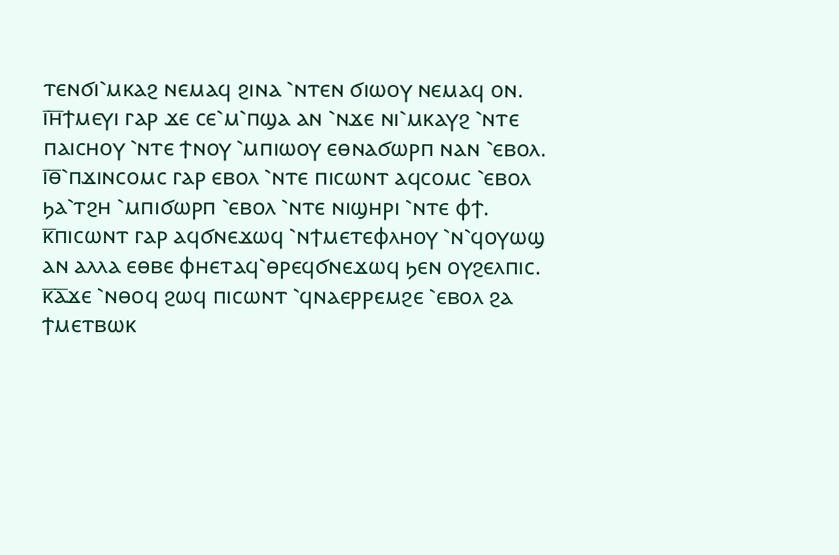ⲧⲉⲛϭⲓ⳿ⲙⲕⲁϩ ⲛⲉⲙⲁϥ ϩⲓⲛⲁ ⳿ⲛⲧⲉⲛ ϭⲓⲱⲟⲩ ⲛⲉⲙⲁϥ ⲟⲛ.
ⲓ̅ⲏ̅ϯⲙⲉⲩⲓ ⲅⲁⲣ ϫⲉ ⲥⲉ⳿ⲙ⳿ⲡϣⲁ ⲁⲛ ⳿ⲛϫⲉ ⲛⲓ⳿ⲙⲕⲁⲩϩ ⳿ⲛⲧⲉ ⲡⲁⲓⲥⲏⲟⲩ ⳿ⲛⲧⲉ ϯⲛⲟⲩ ⳿ⲙⲡⲓⲱⲟⲩ ⲉⲑⲛⲁϭⲱⲣⲡ ⲛⲁⲛ ⳿ⲉⲃⲟⲗ.
ⲓ̅ⲑ̅⳿ⲡϫⲓⲛⲥⲟⲙⲥ ⲅⲁⲣ ⲉⲃⲟⲗ ⳿ⲛⲧⲉ ⲡⲓⲥⲱⲛⲧ ⲁϥⲥⲟⲙⲥ ⳿ⲉⲃⲟⲗ ϧⲁ⳿ⲧϩⲏ ⳿ⲙⲡⲓϭⲱⲣⲡ ⳿ⲉⲃⲟⲗ ⳿ⲛⲧⲉ ⲛⲓϣⲏⲣⲓ ⳿ⲛⲧⲉ ⲫϯ.
ⲕ̅ⲡⲓⲥⲱⲛⲧ ⲅⲁⲣ ⲁϥϭⲛⲉϫⲱϥ ⳿ⲛϯⲙⲉⲧⲉⲫⲗⲏⲟⲩ ⳿ⲛ⳿ϥⲟⲩⲱϣ ⲁⲛ ⲁⲗⲗⲁ ⲉⲑⲃⲉ ⲫⲏⲉⲧⲁϥ⳿ⲑⲣⲉϥϭⲛⲉϫⲱϥ ϧⲉⲛ ⲟⲩϩⲉⲗⲡⲓⲥ.
ⲕ̅ⲁ̅ϫⲉ ⳿ⲛⲑⲟϥ ϩⲱϥ ⲡⲓⲥⲱⲛⲧ ⳿ϥⲛⲁⲉⲣⲣⲉⲙϩⲉ ⳿ⲉⲃⲟⲗ ϩⲁ ϯⲙⲉⲧⲃⲱⲕ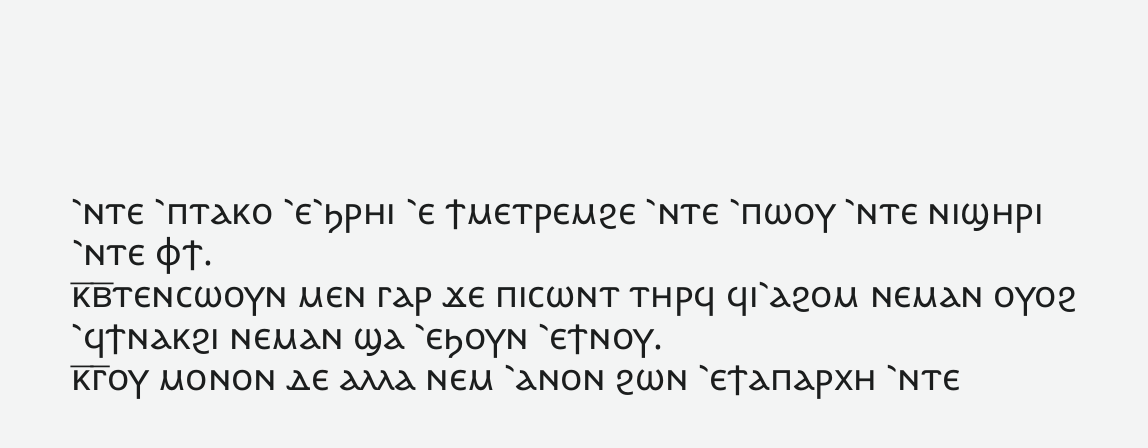⳿ⲛⲧⲉ ⳿ⲡⲧⲁⲕⲟ ⳿ⲉ⳿ϧⲣⲏⲓ ⳿ⲉ ϯⲙⲉⲧⲣⲉⲙϩⲉ ⳿ⲛⲧⲉ ⳿ⲡⲱⲟⲩ ⳿ⲛⲧⲉ ⲛⲓϣⲏⲣⲓ ⳿ⲛⲧⲉ ⲫϯ.
ⲕ̅ⲃ̅ⲧⲉⲛⲥⲱⲟⲩⲛ ⲙⲉⲛ ⲅⲁⲣ ϫⲉ ⲡⲓⲥⲱⲛⲧ ⲧⲏⲣϥ ϥⲓ⳿ⲁϩⲟⲙ ⲛⲉⲙⲁⲛ ⲟⲩⲟϩ ⳿ϥϯⲛⲁⲕϩⲓ ⲛⲉⲙⲁⲛ ϣⲁ ⳿ⲉϧⲟⲩⲛ ⳿ⲉϯⲛⲟⲩ.
ⲕ̅ⲅ̅ⲟⲩ ⲙⲟⲛⲟⲛ ⲇⲉ ⲁⲗⲗⲁ ⲛⲉⲙ ⳿ⲁⲛⲟⲛ ϩⲱⲛ ⳿ⲉϯⲁⲡⲁⲣⲭⲏ ⳿ⲛⲧⲉ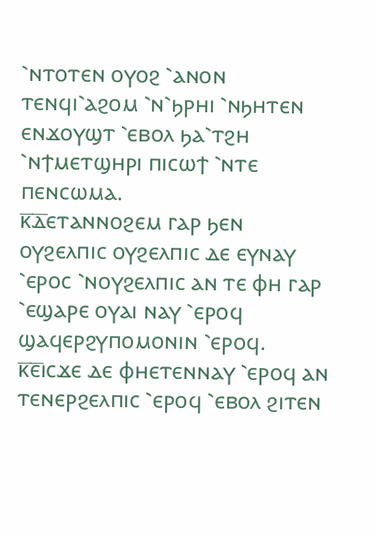⳿ⲛⲧⲟⲧⲉⲛ ⲟⲩⲟϩ ⳿ⲁⲛⲟⲛ ⲧⲉⲛϥⲓ⳿ⲁϩⲟⲙ ⳿ⲛ⳿ϧⲣⲏⲓ ⳿ⲛϧⲏⲧⲉⲛ ⲉⲛϫⲟⲩϣⲧ ⳿ⲉⲃⲟⲗ ϧⲁ⳿ⲧϩⲏ ⳿ⲛϯⲙⲉⲧϣⲏⲣⲓ ⲡⲓⲥⲱϯ ⳿ⲛⲧⲉ ⲡⲉⲛⲥⲱⲙⲁ.
ⲕ̅ⲇ̅ⲉⲧⲁⲛⲛⲟϩⲉⲙ ⲅⲁⲣ ϧⲉⲛ ⲟⲩϩⲉⲗⲡⲓⲥ ⲟⲩϩⲉⲗⲡⲓⲥ ⲇⲉ ⲉⲩⲛⲁⲩ ⳿ⲉⲣⲟⲥ ⳿ⲛⲟⲩϩⲉⲗⲡⲓⲥ ⲁⲛ ⲧⲉ ⲫⲏ ⲅⲁⲣ ⳿ⲉϣⲁⲣⲉ ⲟⲩⲁⲓ ⲛⲁⲩ ⳿ⲉⲣⲟϥ ϣⲁϥⲉⲣϩⲩⲡⲟⲙⲟⲛⲓⲛ ⳿ⲉⲣⲟϥ.
ⲕ̅ⲉ̅ⲓⲥϫⲉ ⲇⲉ ⲫⲏⲉⲧⲉⲛⲛⲁⲩ ⳿ⲉⲣⲟϥ ⲁⲛ ⲧⲉⲛⲉⲣϩⲉⲗⲡⲓⲥ ⳿ⲉⲣⲟϥ ⳿ⲉⲃⲟⲗ ϩⲓⲧⲉⲛ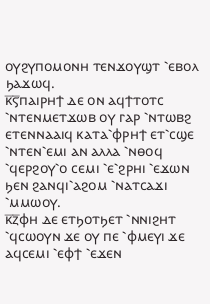ⲟⲩϩⲩⲡⲟⲙⲟⲛⲏ ⲧⲉⲛϫⲟⲩϣⲧ ⳿ⲉⲃⲟⲗ ϧⲁϫⲱϥ.
ⲕ̅ⲋ̅ⲡⲁⲓⲣⲏϯ ⲇⲉ ⲟⲛ ⲁϥϯⲧⲟⲧⲥ ⳿ⲛⲧⲉⲛⲙⲉⲧϫⲱⲃ ⲟⲩ ⲅⲁⲣ ⳿ⲛⲧⲱⲃϩ ⲉⲧⲉⲛⲛⲁⲁⲓϥ ⲕⲁⲧⲁ⳿ⲫⲣⲏϯ ⲉⲧ⳿ⲥϣⲉ ⳿ⲛⲧⲉⲛ⳿ⲉⲙⲓ ⲁⲛ ⲁⲗⲗⲁ ⳿ⲛⲑⲟϥ ⳿ϥⲉⲣϩⲟⲩ⳿ⲟ ⲥⲉⲙⲓ ⳿ⲉ⳿ϩⲣⲏⲓ ⳿ⲉϫⲱⲛ ϧⲉⲛ ϩⲁⲛϥⲓ⳿ⲁϩⲟⲙ ⳿ⲛⲁⲧⲥⲁϫⲓ ⳿ⲙⲙⲱⲟⲩ.
ⲕ̅ⲍ̅ⲫⲏ ⲇⲉ ⲉⲧϧⲟⲧϧⲉⲧ ⳿ⲛⲛⲓϩⲏⲧ ⳿ϥⲥⲱⲟⲩⲛ ϫⲉ ⲟⲩ ⲡⲉ ⳿ⲫⲙⲉⲩⲓ ϫⲉ ⲁϥⲥⲉⲙⲓ ⳿ⲉⲫϯ ⳿ⲉϫⲉⲛ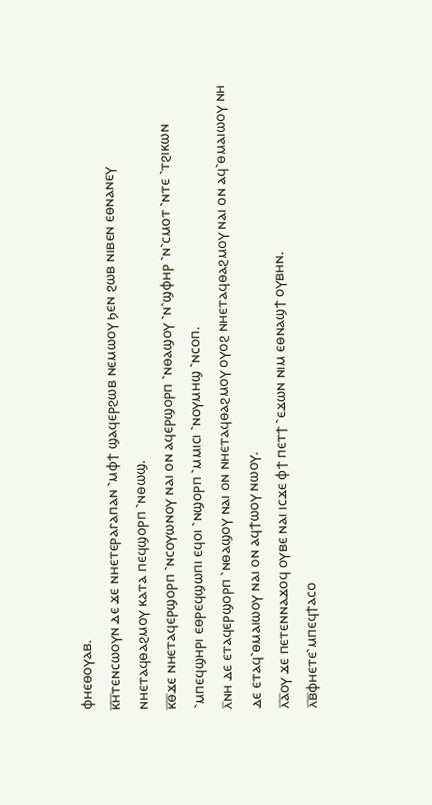ⲫⲏⲉⲑⲟⲩⲁⲃ.
ⲕ̅ⲏ̅ⲧⲉⲛⲥⲱⲟⲩⲛ ⲇⲉ ϫⲉ ⲛⲏⲉⲧⲉⲣⲁⲅⲁⲡⲁⲛ ⳿ⲙⲫϯ ϣⲁϥⲉⲣϩⲱⲃ ⲛⲉⲙⲱⲟⲩ ϧⲉⲛ ϩⲱⲃ ⲛⲓⲃⲉⲛ ⲉⲑⲛⲁⲛⲉⲩ ⲛⲏⲉⲧⲁϥⲑⲁϩⲙⲟⲩ ⲕⲁⲧⲁ ⲡⲉϥϣⲟⲣⲡ ⳿ⲛⲑⲱϣ.
ⲕ̅ⲑ̅ϫⲉ ⲛⲏⲉⲧⲁϥⲉⲣϣⲟⲣⲡ ⳿ⲛⲥⲟⲩⲱⲛⲟⲩ ⲛⲁⲓ ⲟⲛ ⲁϥⲉⲣϣⲟⲣⲡ ⳿ⲛⲑⲁϣⲟⲩ ⳿ⲛ⳿ϣⲫⲏⲣ ⳿ⲛ⳿ⲥⲙⲟⲧ ⳿ⲛⲧⲉ ⳿ⲧϩⲓⲕⲱⲛ ⳿ⲙⲡⲉϥϣⲏⲣⲓ ⲉⲑⲣⲉϥϣⲱⲡⲓ ⲉϥⲟⲓ ⳿ⲛϣⲟⲣⲡ ⳿ⲙⲙⲓⲥⲓ ⳿ⲛⲟⲩⲙⲏϣ ⳿ⲛⲥⲟⲡ.
ⲗ̅ⲛⲏ ⲇⲉ ⲉⲧⲁϥⲉⲣϣⲟⲣⲡ ⳿ⲛⲑⲁϣⲟⲩ ⲛⲁⲓ ⲟⲛ ⲛⲏⲉⲧⲁϥⲑⲁϩⲙⲟⲩ ⲟⲩⲟϩ ⲛⲏⲉⲧⲁϥⲑⲁϩⲙⲟⲩ ⲛⲁⲓ ⲟⲛ ⲁϥ⳿ⲑⲙⲁⲓⲱⲟⲩ ⲛⲏ ⲇⲉ ⲉⲧⲁϥ⳿ⲑⲙⲁⲓⲱⲟⲩ ⲛⲁⲓ ⲟⲛ ⲁϥϯⲱⲟⲩ ⲛⲱⲟⲩ.
ⲗ̅ⲁ̅ⲟⲩ ϫⲉ ⲡⲉⲧⲉⲛⲛⲁϫⲟϥ ⲟⲩⲃⲉ ⲛⲁⲓ ⲓⲥϫⲉ ⲫϯ ⲡⲉⲧϯ ⳿ⲉϫⲱⲛ ⲛⲓⲙ ⲉⲑⲛⲁϣϯ ⲟⲩⲃⲏⲛ.
ⲗ̅ⲃ̅ⲫⲏⲉⲧⲉ⳿ⲙⲡⲉϥϯⲁⲥⲟ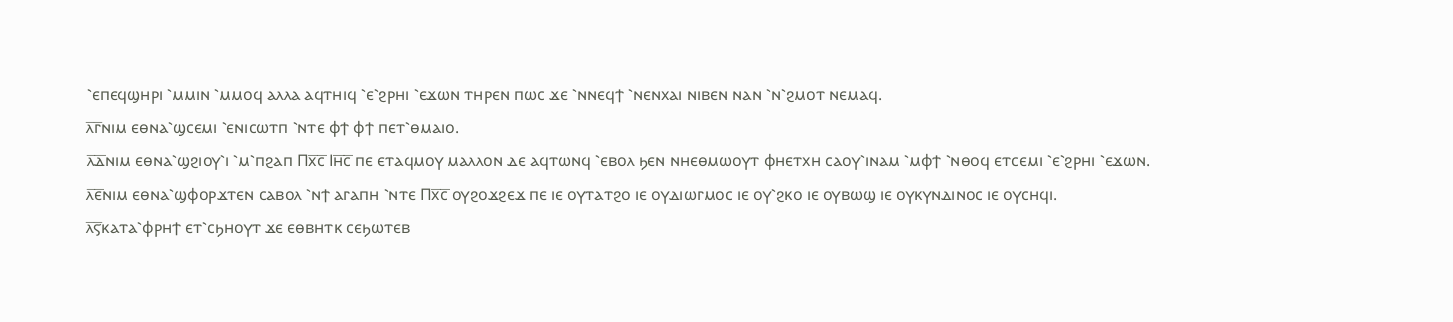⳿ⲉⲡⲉϥϣⲏⲣⲓ ⳿ⲙⲙⲓⲛ ⳿ⲙⲙⲟϥ ⲁⲗⲗⲁ ⲁϥⲧⲏⲓϥ ⳿ⲉ⳿ϩⲣⲏⲓ ⳿ⲉϫⲱⲛ ⲧⲏⲣⲉⲛ ⲡⲱⲥ ϫⲉ ⳿ⲛⲛⲉϥϯ ⳿ⲛⲉⲛⲭⲁⲓ ⲛⲓⲃⲉⲛ ⲛⲁⲛ ⳿ⲛ⳿ϩⲙⲟⲧ ⲛⲉⲙⲁϥ.
ⲗ̅ⲅ̅ⲛⲓⲙ ⲉⲑⲛⲁ⳿ϣⲥⲉⲙⲓ ⳿ⲉⲛⲓⲥⲱⲧⲡ ⳿ⲛⲧⲉ ⲫϯ ⲫϯ ⲡⲉⲧ⳿ⲑⲙⲁⲓⲟ.
ⲗ̅ⲇ̅ⲛⲓⲙ ⲉⲑⲛⲁ⳿ϣϩⲓⲟⲩ⳿ⲓ ⳿ⲙ⳿ⲡϩⲁⲡ Ⲡⲭ̅ⲥ̅ Ⲓⲏ̅ⲥ̅ ⲡⲉ ⲉⲧⲁϥⲙⲟⲩ ⲙⲁⲗⲗⲟⲛ ⲇⲉ ⲁϥⲧⲱⲛϥ ⳿ⲉⲃⲟⲗ ϧⲉⲛ ⲛⲏⲉⲑⲙⲱⲟⲩⲧ ⲫⲏⲉⲧⲭⲏ ⲥⲁⲟⲩ⳿ⲓⲛⲁⲙ ⳿ⲙⲫϯ ⳿ⲛⲑⲟϥ ⲉⲧⲥⲉⲙⲓ ⳿ⲉ⳿ϩⲣⲏⲓ ⳿ⲉϫⲱⲛ.
ⲗ̅ⲉ̅ⲛⲓⲙ ⲉⲑⲛⲁ⳿ϣⲫⲟⲣϫⲧⲉⲛ ⲥⲁⲃⲟⲗ ⳿ⲛϯ ⲁⲅⲁⲡⲏ ⳿ⲛⲧⲉ Ⲡⲭ̅ⲥ̅ ⲟⲩϩⲟϫϩⲉϫ ⲡⲉ ⲓⲉ ⲟⲩⲧⲁⲧϩⲟ ⲓⲉ ⲟⲩⲇⲓⲱⲅⲙⲟⲥ ⲓⲉ ⲟⲩ⳿ϩⲕⲟ ⲓⲉ ⲟⲩⲃⲱϣ ⲓⲉ ⲟⲩⲕⲩⲛⲇⲓⲛⲟⲥ ⲓⲉ ⲟⲩⲥⲏϥⲓ.
ⲗ̅ⲋ̅ⲕⲁⲧⲁ⳿ⲫⲣⲏϯ ⲉⲧ⳿ⲥϧⲏⲟⲩⲧ ϫⲉ ⲉⲑⲃⲏⲧⲕ ⲥⲉϧⲱⲧⲉⲃ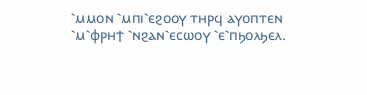⳿ⲙⲙⲟⲛ ⳿ⲙⲡⲓ⳿ⲉϩⲟⲟⲩ ⲧⲏⲣϥ ⲁⲩⲟⲡⲧⲉⲛ ⳿ⲙ⳿ⲫⲣⲏϯ ⳿ⲛϩⲁⲛ⳿ⲉⲥⲱⲟⲩ ⳿ⲉ⳿ⲡϧⲟⲗϧⲉⲗ.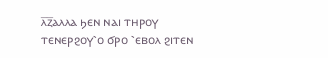ⲗ̅ⲍ̅ⲁⲗⲗⲁ ϧⲉⲛ ⲛⲁⲓ ⲧⲏⲣⲟⲩ ⲧⲉⲛⲉⲣϩⲟⲩ⳿ⲟ ϭⲣⲟ ⳿ⲉⲃⲟⲗ ϩⲓⲧⲉⲛ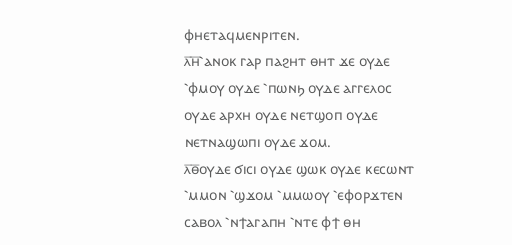ⲫⲏⲉⲧⲁϥⲙⲉⲛⲣⲓⲧⲉⲛ.
ⲗ̅ⲏ̅⳿ⲁⲛⲟⲕ ⲅⲁⲣ ⲡⲁϩⲏⲧ ⲑⲏⲧ ϫⲉ ⲟⲩⲇⲉ ⳿ⲫⲙⲟⲩ ⲟⲩⲇⲉ ⳿ⲡⲱⲛϧ ⲟⲩⲇⲉ ⲁⲅⲅⲉⲗⲟⲥ ⲟⲩⲇⲉ ⲁⲣⲭⲏ ⲟⲩⲇⲉ ⲛⲉⲧϣⲟⲡ ⲟⲩⲇⲉ ⲛⲉⲧⲛⲁϣⲱⲡⲓ ⲟⲩⲇⲉ ϫⲟⲙ.
ⲗ̅ⲑ̅ⲟⲩⲇⲉ ϭⲓⲥⲓ ⲟⲩⲇⲉ ϣⲱⲕ ⲟⲩⲇⲉ ⲕⲉⲥⲱⲛⲧ ⳿ⲙⲙⲟⲛ ⳿ϣϫⲟⲙ ⳿ⲙⲙⲱⲟⲩ ⳿ⲉⲫⲟⲣϫⲧⲉⲛ ⲥⲁⲃⲟⲗ ⳿ⲛϯⲁⲅⲁⲡⲏ ⳿ⲛⲧⲉ ⲫϯ ⲑⲏ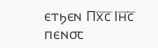ⲉⲧϧⲉⲛ Ⲡⲭ̅ⲥ̅ Ⲓⲏ̅ⲥ̅ ⲡⲉⲛ⳪